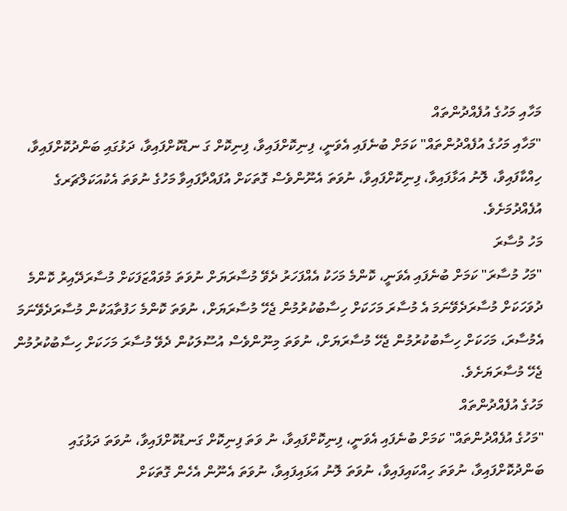މަހާއި މަހުގެ އުފެއްދުންތައް
"މަހާއި މަހުގެ އުފެއްދުންތައް" ކަމަށް ބުނެފައި އެވަނީ، ފިނިކޮށްފައިވާ، ފިނިކޮށް ގަ ނޑުކޮށްފައިވާ، ދަޅުގައި ބަންދުކޮށްފައިވާ، ހިއްކާފައިވާ، ލޮނު އަޅާފައިވާ، ފިނިކޮށްފައިވާ، ނުވަތަ އެނޫންވެސް ގޮތަކަށް އުފައްދާފައިވާ މަހުގެ ނުވަތަ އެކުއަކަލްޗަރގެ އުފެއްދުމަށެވެ.
މަހު މުސާރަ
"މަހު މުސާރަ" ކަމަށް ބުނެފައި އެވަނީ، ކޮންމެ މަހަކު އެއްފަހަރު ދެވޭ މުސާރަޔަށް ނުވަތަ މުވައްޒަފަކަށް މުސާރަދޭއިރު ކޮންމެ ދުވަހަކަށް މުސާރަދެވޭނަމަ އެ މުސާރަ މަހަކަށް ހިސާބުކުރުމުން ޖެހޭ މުސާރަޔަށް، ނުވަތަ ކޮންމެ ހަފުތާއަކުން މުސާރަދެވޭނަމަ އެމުސާރަ، މަހަކަށް ހިސާބުކުރުމުން ޖެހޭ މުސާރަޔަށް، ނުވަތަ މިނޫންވެސް އުސޫލަކުން ދެވޭ މުސާރަ މަހަކަށް ހިސާބުކުރުމުން ޖެހޭ މުސާރަޔަށެވެ.
މަހުގެ އުފެއްދުންތައް
"މަހުގެ އުފެއްދުންތައް" ކަމަށް ބުނެފައި އެވަނީ، ފިނިކޮށްފައިވާ، ނު ވަތަ ފިނިކޮށް ގަނޑުކޮށްފައިވާ، ނުވަތަ ދަޅުގައި ބަންދުކޮށްފައިވާ، ނުވަތަ ހިއްކައިފައިވާ، ނުވަތަ ލޮނު އަޅައިފައިވާ، ނުވަތަ އެނޫން އެހެން ގޮތަކަށް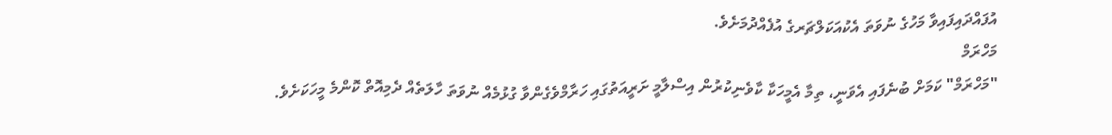އުފައްދައިފައިވާ މަހުގެ ނުވަތަ އެކުއަކަލްޗަރގެ އުފެއްދުމަށެވެ.
މަހްރަމް
"މަހްރަމް" ކަމަށް ބުނެފައި އެވަނީ، ތިމާ އެމީހަކާ ކާވެނިކުރުން އިސްލާމީ ށަރީއަތުގައި ހަރާމްވެގެންވާ ގުޅުމެއް ނުވަތަ ހާލަތެއް ދެމިއޮތް ކޮންމެ މީހަކަށެވެ.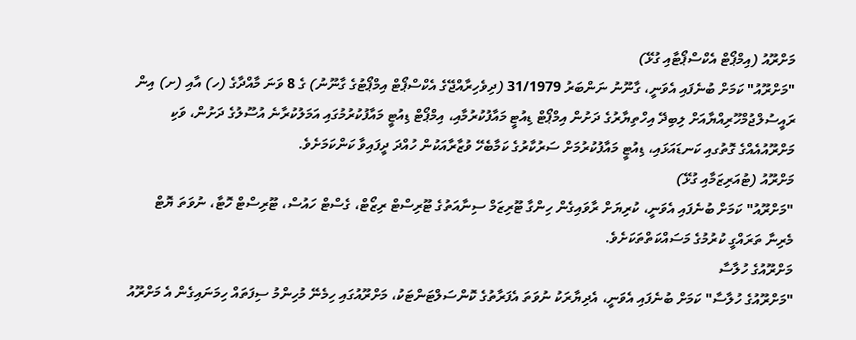މަށްރޫއު (އިމްޕޯޓް އެކްސްޕޯޓާއި ގުޅޭ)
"މަށްރޫއު" ކަމަށް ބުނެފައި އެވަނީ، ގާނޫނު ނަންބަރު 31/1979 (ދިވެހިރާއްޖޭގެ އެކްސްޕޯޓް އިމްޕޯޓުގެ ގާނޫނު) ގެ 8 ވަނަ މާއްދާގެ (ހ) އާއި (ށ) އިން ރައީސުލްޖުމްހޫރިއްޔާއަށް ލިބިދޭ އިހްތިޔާރުގެ ދަށުން އިމްޕޯޓް ޑިއުޓީ މައާފުކުރުމާއި، އިމްޕޯޓް ޑިއުޓީ މައާފުކުރުމުގައި އަމަލުކުރާނެ އުސޫލުގެ ދަށުން، ވަކި މަށްރޫއުއެއްގެ ގޮތުގއި ކަނޑައަޅައި، ޑިއުޓީ މައާފުކުރުމަށް ސަރުކާރުގެ ކަމާބެހޭ ވުޒާރާއަކުން ހުއްދަ ދީފައިވާ ކަންކަމަށެވެ.
މަށްރޫއު (ޓުއަރިޒަމާއި ގުޅޭ)
"މަށްރޫއު" ކަމަށް ބުނެފައި އެވަނީ، ކުރިޔަށް ރާވައިގެން ހިންގާ ޓޫރިޒަމް ސިނާއަތުގެ ޓޫރިސްޓް ރިޒޯޓް، ގެސްޓް ހައުސް، ޓޫރިސްޓް ހޮޓާ، ނުވަތަ ޔޮޓް މެރިނާ ތަރައްގީ ކުރުމުގެ މަސައްކަތްތަކަށެވެ.
މަށްރޫއުގެ ހުލާސާ
"މަށްރޫއުގެ ހުލާސާ" ކަމަށް ބުނެފައި އެވަނީ، އެދިޔާރަކު ނުވަތަ އެފަރާތުގެ ކޮންސަލްޓަންޓަކު، މަށްރޫއުގައި ހިމެނޭ މުހިންމު ސިފަތައް ހިމަނައިގެން އެ މަށްރޫއު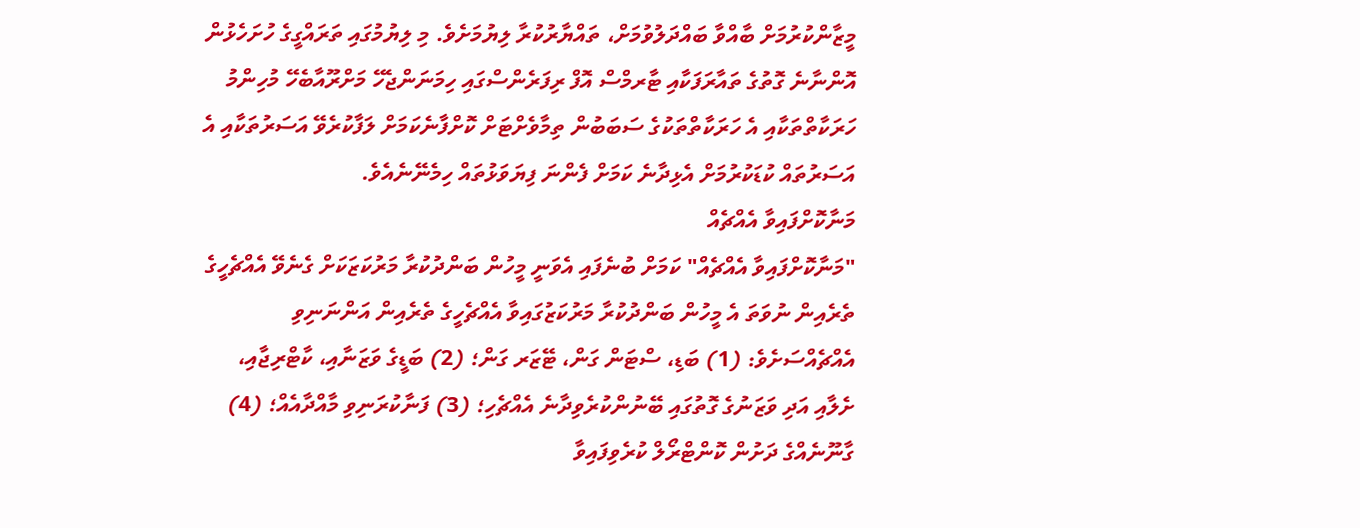މީޒާންކުރުމަށް ބާއްވާ ބައްދަލުވުމަށް، ތައްޔާރުކުރާ ލިޔުމަށެވެ. މި ލިޔުމުގައި ތަރައްގީގެ ހުށަހެޅުން އޮންނާނެ ގޮތުގެ ތައާރަފަކާއި ޓާރމްސް އޮފް ރިފަރެންސްގައި ހިމަނަންޖެހޭ މަށްރޫއާބެހޭ މުހިންމު ހަރަކާތްތަކާއި އެ ހަރަކާތްތަކުގެ ސަބަބުން ތިމާވެށްޓަށް ކޮށްފާނެކަމަށް ލަފާކުރެވޭ އަސަރުތަކާއި އެ އަސަރުތައް ކުޑަކުރުމަށް އެޅިދާނެ ކަމަށް ފެންނަ ފިޔަވަޅުތައް ހިމެނޭނެއެވެ.
މަނާކޮށްފައިވާ އެއްޗެއް
"މަނާކޮށްފައިވާ އެއްޗެއް" ކަމަށް ބުނެފައި އެވަނީ މީހުން ބަންދުކުރާ މަރުކަޒަކަށް ގެނެވޭ އެއްޗެހީގެ ތެރެއިން ނުވަތަ އެ މީހުން ބަންދުކުރާ މަރުކަޒުގައިވާ އެއްޗެހީގެ ތެރެއިން އަންނަނިވި އެއްޗެއްސަށެވެ: (1) ބަޑި، ސްޓަން ގަން، ޓޭޒަރ ގަން؛ (2) ބަޑީގެ ވަޒަނާއި، ކާޓްރިޖާއި، ށެލާއި އަދި ވަޒަނުގެ ގޮތުގައި ބޭނުންކުރެވިދާނެ އެއްޗެހި؛ (3) ފަނާކުރަނިވި މާއްދާއެއް؛ (4) ގާނޫނެއްގެ ދަށުން ކޮންޓްރޯލް ކުރެވިފައިވާ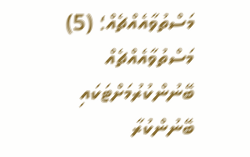މަސްތުވާއެއްޗެއް؛ (5) މަސްތުވާއެއްޗެއް ބޭނުންކުރުމަށްޓަކައި ބޭނުންކުރާ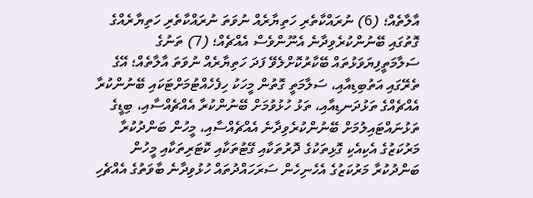އާލާތެއް؛ (6) ނުރައްކާތެރި ހަތިޔާރެއް ނުވަތަ ނުރައްކާތެރި ހަތިޔާރެއްގެ ގޮތުގައި ބޭނުންކުރެވިދާނެ އެނޫންވެސް އެއްޗެއް؛ (7) ތަނުގެ ސަލާމަތީފިޔަވަޅުތައް ބޭކާރުކޮށްލެވޭ ފަދަ ހަތިޔާރެއް ނުވަތަ އާލާތެއް؛ އޭގެ ތެރޭގައި އަތުބިޑިއާއި، ސަލާމަތީ ގޮތުން މީހަކު ހިފެހެއްޓުމަށްޓަކައި ބޭނުންކުރާ އެއްޗެއްގެ ތަޅުދަނޑިއާއި، ތަޅު ހުޅުވުމަށް ބޭނުންކުރާ އެއްޗެއްސާއި، ބިޑީގެ ތަޅުނައްޓައިލުމަށް ބޭނުންކުރެވިދާނެ އެއްޗެއްސާއި، މީހުން ބަންދުކުރާ މަރުކަޒުގެ އެކިއެކި ގޮޅިތަކުގެ ދޮރުތަކާއި ގޭޓުތަކާއި ކޮޓަރިތަކާއި މީހުން ބަންދުކުރާ މަރުކަޒުގެ އެހެނިހެން ސަރަހައްދުތައް ހުޅުވިދާނެ ބާވަތުގެ އެއްޗެހި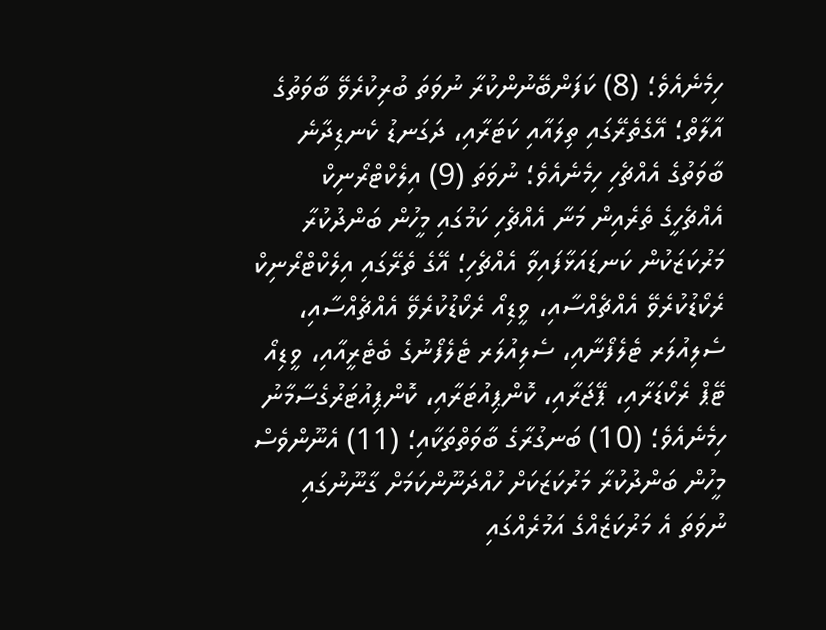ހިމެނެއެވެ؛ (8) ކަފަންބޭނުންކުރާ ނުވަތަ ބުރިކުރެވޭ ބާވަތުގެ އާލާތް؛ އޭގެތެރޭގައި ތިލައާއި ކަޓަރާއި، ދަގަނޑު ކެނޑިދާނެ ބާވަތުގެ އެއްޗެހި ހިމެނެއެވެ؛ ނުވަތަ (9) އިލެކްޓްރޯނިކް އެއްޗެހީގެ ތެރެއިން މަނާ އެއްޗެހި ކަމުގައި މީހުން ބަންދުކުރާ މަރުކަޒަކުން ކަނޑައަޅާފައިވާ އެއްޗެހި؛ އޭގެ ތެރޭގައި އިލެކްޓްރޯނިކް ރެކޯޑުކުރެވޭ އެއްޗެއްސާއި، ވީޑިއޯ ރެކޯޑުކުރެވޭ އެއްޗެއްސާއި، ސެލިއުލަރ ޓެލެފޯނާއި، ސެލިއުލަރ ޓެލެފޯނުގެ ބެޓެރީއާއި، ވީޑިއޯ ޓޭޕް ރެކޯޑަރާއި، ޕޭޖަރާއި، ކޮންޕިއުޓަރާއި، ކޮންޕިއުޓަރުގެސާމާނު ހިމެނެއެވެ؛ (10) ބަނގުރާގެ ބާވަތްތަކާއި؛ (11) އެނޫންވެސް މީހުން ބަންދުކުރާ މަރުކަޒަކަށް ހުއްދަނޫންކަމަށް ގާނޫނުގައި ނުވަތަ އެ މަރުކަޒެއްގެ އަމުރެއްގައި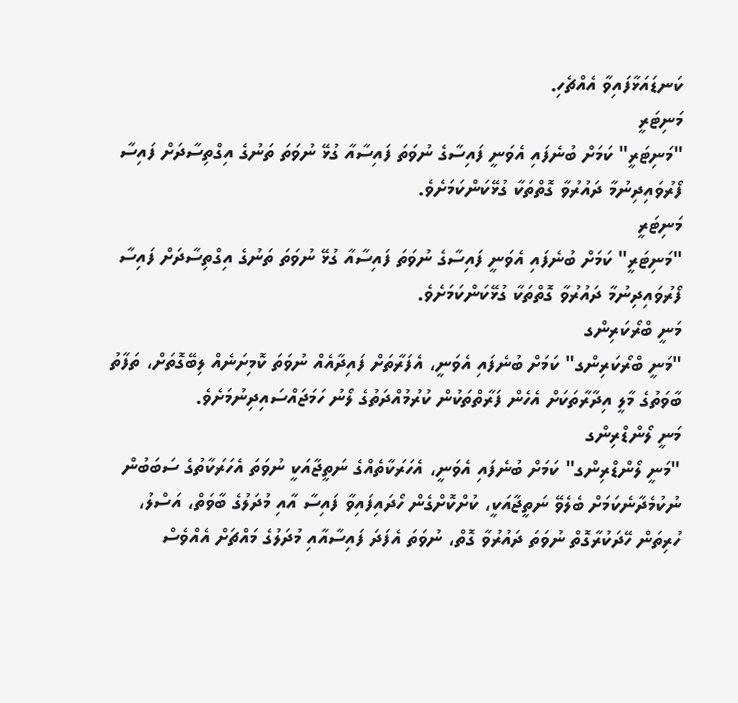ކަނޑައަޅާފައިވާ އެއްޗެހި.
މަނިޓަރީ
"މަނިޓަރީ" ކަމަށް ބުނެފައި އެވަނީ ފައިސާގެ ނުވަތަ ފައިސާއާ ގުޅޭ ނުވަތަ ތަނުގެ އިގްތިސާދަށް ފައިސާ ފޯރުވައިދިނުމާ ދައުރުވާ ގޮތްތަކާ ގުޅޭކަންކަމަށެވެ.
މަނިޓަރީ
"މަނިޓަރީ" ކަމަށް ބުނެފައި އެވަނީ ފައިސާގެ ނުވަތަ ފައިސާއާ ގުޅޭ ނުވަތަ ތަނުގެ އިގްތިސާދަށް ފައިސާ ފޯރުވައިދިނުމާ ދައުރުވާ ގޮތްތަކާ ގުޅޭކަންކަމަށެވެ.
މަނީ ބްރޯކަރިންގ
"މަނީ ބްރޯކަރިންގ" ކަމަށް ބުނެފައި އެވަނީ، އެފަރާތަށް ފައިދާއެއް ނުވަތަ ކޮމިށަނެއް ލިބޭގޮތަށް، ތަފާތު ބާވަތުގެ މާލީ އިދާރާތަކަށް އެހެން ފަރާތްތަކުން ކުރުމުއްދަތުގެ ލޯނު ހަމަޖައްސައިދިނުމަށެވެ.
މަނީ ލޯންޑްރިންގ
"މަނީ ލޯންޑްރިންގ" ކަމަށް ބުނެފައި އެވަނީ، އެހަރަކާތެއްގެ ނަތީޖާއަކީ ނުވަތަ އެހަރަކާތުގެ ސަބަބުން ނުކުމެދާނެކަމަށް ބެލެވޭ ނަތީޖާއަކީ، ކުށްކޮށްގެން ހޯދައިފައިވާ ފައިސާ އާއި މުދަލުގެ ބާވަތް، އަސްލު، ހުރިތަން ހޭދަކުރާގޮތް ނުވަތަ ދައުރުވާ ގޮތް، ނުވަތަ އެފަދަ ފައިސާއާއި މުދަލުގެ މައްޗަށް އެއްވެސް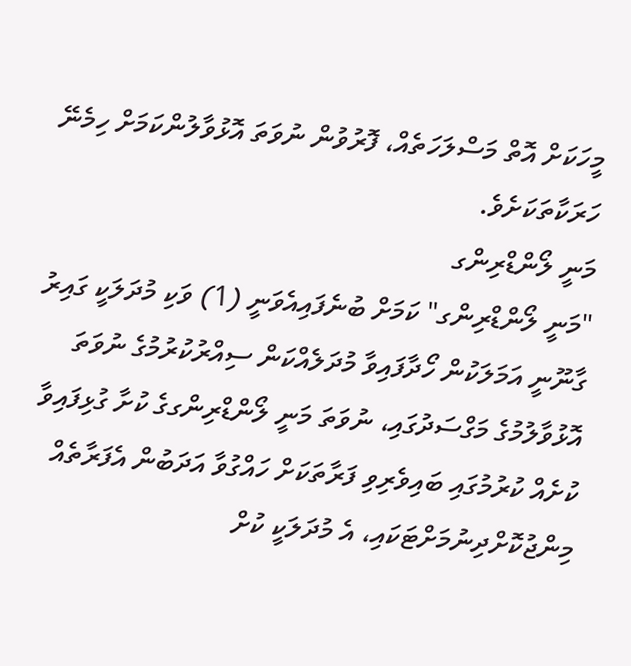މީހަކަށް އޮތް މަސްލަހަތެއް، ފޮރުވުން ނުވަތަ އޮޅުވާލުންކަމަށް ހިމެނޭ ހަރަކާތަކަށެވެ.
މަނީ ލޯންޑްރިންގ
"މަނީ ލޯންޑްރިންގ" ކަމަށް ބުނެފައިއެވަނީ (1) ވަކި މުދަލަކީ ގައިރު ގާނޫނީ އަމަލަކުން ހޯދާފައިވާ މުދަލެއްކަން ސިއްރުކުރުމުގެ ނުވަތަ އޮޅުވާލުމުގެ މަގްސަދުގައި، ނުވަތަ މަނީ ލޯންޑްރިންގގެ ކުށާ ގުޅިފައިވާ ކުށެއް ކުރުމުގައި ބައިވެރިވި ފަރާތަކަށް ހައްގުވާ އަދަބުން އެފަރާތެއް މިންޖުކޮށްދިނުމަށްޓަކައި، އެ މުދަލަކީ ކުށް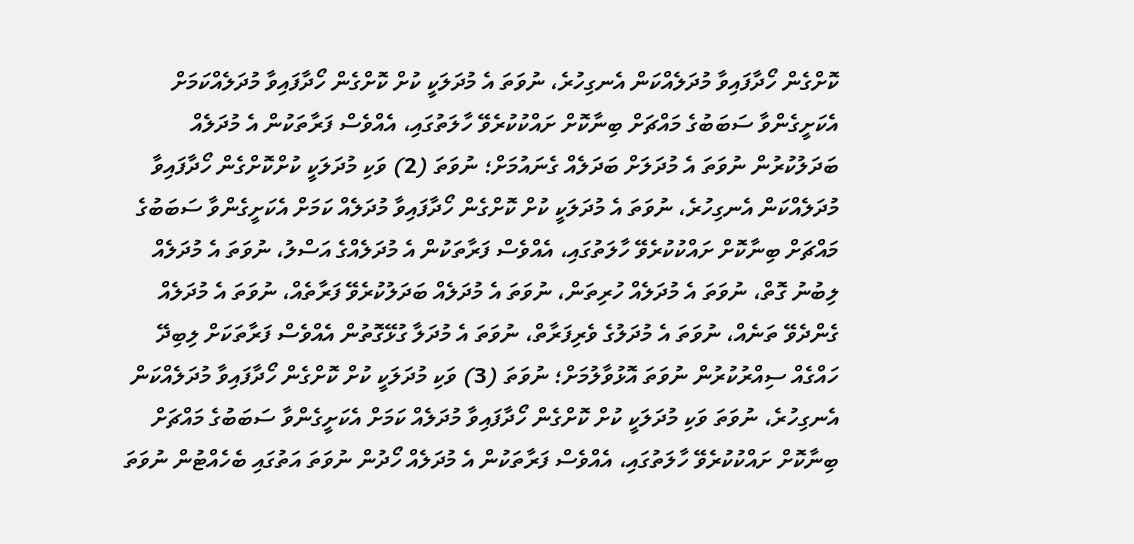ކޮށްގެން ހޯދާފައިވާ މުދަލެއްކަން އެނގިހުރެ، ނުވަތަ އެ މުދަލަކީ ކުށް ކޮށްގެން ހޯދާފައިވާ މުދަލެއްކަމަށް އެކަށީގެންވާ ސަބަބުގެ މައްޗަށް ބިނާކޮށް ށައްކުކުރެވޭ ހާލަތުގައި، އެއްވެސް ފަރާތަކުން އެ މުދަލެއް ބަދަލުކުރުން ނުވަތަ އެ މުދަލަށް ބަދަލެއް ގެނައުމަށް؛ ނުވަތަ (2) ވަކި މުދަލަކީ ކުށްކޮށްގެން ހޯދާފައިވާ މުދަލެއްކަން އެނގިހުރެ، ނުވަތަ އެ މުދަލަކީ ކުށް ކޮށްގެން ހޯދާފައިވާ މުދަލެއް ކަމަށް އެކަށީގެންވާ ސަބަބުގެ މައްޗަށް ބިނާކޮށް ށައްކުކުރެވޭ ހާލަތުގައި، އެއްވެސް ފަރާތަކުން އެ މުދަލެއްގެ އަސްލު، ނުވަތަ އެ މުދަލެއް ލިބުނު ގޮތް، ނުވަތަ އެ މުދަލެއް ހުރިތަން، ނުވަތަ އެ މުދަލެއް ބަދަލުކުރެވޭ ފަރާތެއް، ނުވަތަ އެ މުދަލެއް ގެންދެވޭ ތަނެއް، ނުވަތަ އެ މުދަލުގެ ވެރިފަރާތް، ނުވަތަ އެ މުދަލާ ގުޅޭގޮތުން އެއްވެސް ފަރާތަކަށް ލިބިދޭ ހައްގެއް ސިއްރުކުރުން ނުވަތަ އޮޅުވާލުމަށް؛ ނުވަތަ (3) ވަކި މުދަލަކީ ކުށް ކޮށްގެން ހޯދާފައިވާ މުދަލެއްކަން އެނގިހުރެ، ނުވަތަ ވަކި މުދަލަކީ ކުށް ކޮށްގެން ހޯދާފައިވާ މުދަލެއް ކަމަށް އެކަށީގެންވާ ސަބަބުގެ މައްޗަށް ބިނާކޮށް ށައްކުކުރެވޭ ހާލަތުގައި، އެއްވެސް ފަރާތަކުން އެ މުދަލެއް ހޯދުން ނުވަތަ އަތުގައި ބެހެއްޓުން ނުވަތަ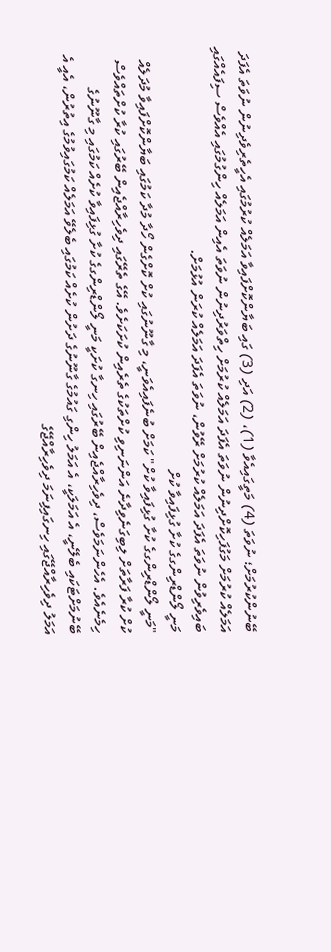ބޭނުންކުރުމަށް؛ ނުވަތަ (4) މަތީގައިއެވާ (1)، (2) އަދި (3) ގައި ބަޔާންކޮށްފައިވާ އަމަލެއް ކުރުމުގައި އެހީތެރިވެދިނުން ނުވަތަ އެފަދަ އަމަލެއް ކުރުމަށް މަގުފަހިކޮށްދިނުން ނުވަތަ އެފަދަ އަމަލެއް ކުރުމަށް ހިތްވަރުދިނުން ނުވަތަ އެއިން އަމަލެއް ހިންގުމުގައި އެއްވެސް ސިފައެއްގައި ބައިވެރިވުން ނުވަތަ އެފަދަ އަމަލެއް ކުރުމަށް ރޭވުން، ނުވަތަ އެފަދަ އަމަލެއް ކުރަން އުޅުމަށް.
މަނީ ލޯންޑްރިންގގެ ކުށާ ގުޅިފައިވާ ކުށް
"މަނީ ލޯންޑްރިންގގެ ކުށާ ގުޅިފައިވާ ކުށް" ކަމަށް ބުނެފައިއެވަނީ، މި ގާނޫނުގައި ކުށް ކޮށްގެން ހޯދާ މުދާ ކަމުގައި ބަޔާންކޮށްފައިވާ މުދަލެއް ކުށް ކުރާ ފަރާތަށް ލިބިގަނެވިދާނެ އަންނަނިވި ކުށްތަކުގެ ތެރެއިން ކުށަކަށެވެ. އޭގެ ތެރޭގައި ދިވެހިރާއްޖެއިން ބޭރުގައި ކުރާ ކުށްތައްވެސް ހިމެނެއެވެ. އެހެންނަމަވެސް، ދިވެހިރާއްޖެއިން ބޭރުގައި ހިނގާ ކުށަކީ މަނީ ލޯންޑްރިންގގެ ކުށާ ގުޅިފައިވާ ކުށެއް ކަމުގައި މި ގާނޫނުގެ ބޭނުމަށްޓަކައި ބެލޭނީ، އެ އަމަލަކީ، އެ އަމަލު ހިންގި ގައުމުގެ ގާނޫނުގެ ދަށުން ކުށެއް ކަމުގައި ބެލެވޭ އަމަލެއް ކަމުގައިވުމުގެ އިތުރުން، އެއީ އެ އަމަލު ދިވެހިރާއްޖޭގައި ހިނގައިފިނަމަ ދިވެހިރާއްޖޭގެ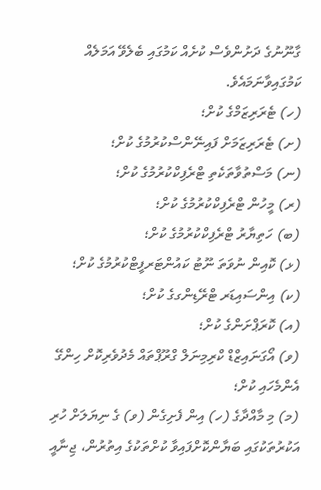ގާނޫނުގެ ދަށުންވެސް ކުށެއް ކަމުގައި ބެލެވޭ އަމަލެއް ކަމުގައިވާނަމައެވެ.
(ހ) ޓެރަރިޒަމްގެ ކުށް؛
(ށ) ޓެރަރިޒަމަށް ފައިނޭންސްކުރުމުގެ ކުށް؛
(ނ) މަސްތުވާތަކެތި ޓްރެފިކްކުރުމުގެ ކުށް؛
(ރ) މީހުން ޓްރެފިކްކުރުމުގެ ކުށް؛
(ބ) ހަތިޔާރު ޓްރެފިކްކުރުމުގެ ކުށް؛
(ޅ) ކޮއިން ނުވަތަ ނޫޓު ކައުންޓަރފީޓްކުރުމުގެ ކުށް؛
(ކ) އިންސައިޑަރ ޓްރޭޑިންގގެ ކުށް؛
(އ) ކޮރަޕްށަންގެ ކުށް؛
(ވ) އޯގަނައިޒްޑް ކްރިމިނަލް ގްރޫޕްތައް މެދުވެރިކޮށް ހިންގޭ އެންމެހައި ކުށް؛
(މ) މި މާއްދާގެ (ހ) އިން ފެށިގެން (ވ) ގެ ނިޔަލަށް ހުރި އަކުރުތަކުގައި ބަޔާންކޮށްފައިވާ ކުށްތަކުގެ އިތުރުން، ޖިނާއީ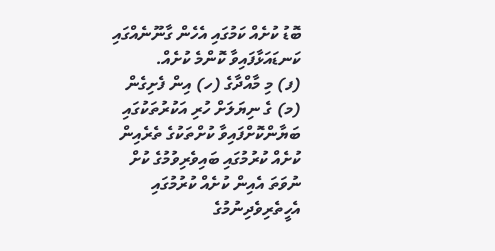ބޮޑު ކުށެއް ކަމުގައި އެހެން ގާނޫނެއްގައި ކަނޑައަޅާފައިވާ ކޮންމެ ކުށެއް.
(ފ) މި މާއްދާގެ (ހ) އިން ފެށިގެން (މ) ގެ ނިޔަލަށް ހުރި އަކުރުތަކުގައި ބަޔާންކޮށްފައިވާ ކުށްތަކުގެ ތެރެއިން ކުށެއް ކުރުމުގައި ބައިވެރިވުމުގެ ކުށް ނުވަތަ އެއިން ކުށެއް ކުރުމުގައި އެހީތެރިވެދިނުމުގެ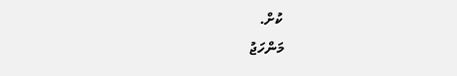ކުށް.
މަންހަޖު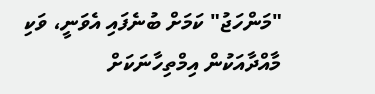"މަންހަޖު" ކަމަށް ބުނެފައި އެވަނީ، ވަކި މާއްދާއަކުން އިމްތިހާނަކަށް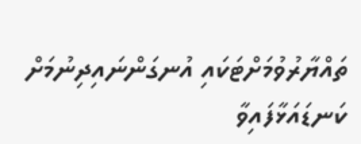ތައްޔާރުވުމަށްޓަކައި އުނގަންނައިދިނުމަށް ކަނޑައަޅާފައިވާ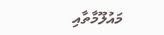މައުލޫމާތާއި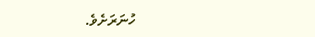ހުނަރަށެވެ.